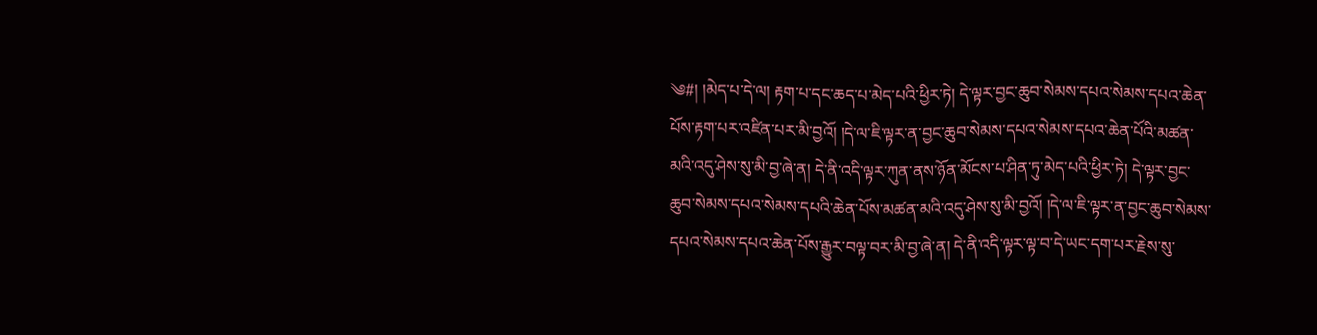༄#། །མེད་པ་དེ་ལ། རྟག་པ་དང་ཆད་པ་མེད་པའི་ཕྱིར་ཏེ། དེ་ལྟར་བྱང་ཆུབ་སེམས་དཔའ་སེམས་དཔའ་ཆེན་པོས་རྟག་པར་འཛིན་པར་མི་བྱའོ། །དེ་ལ་ཇི་ལྟར་ན་བྱང་ཆུབ་སེམས་དཔའ་སེམས་དཔའ་ཆེན་པོའི་མཚན་མའི་འདུ་ཤེས་སུ་མི་བྱ་ཞེ་ན། དེ་ནི་འདི་ལྟར་ཀུན་ནས་ཉོན་མོངས་པ་ཤིན་ཏུ་མེད་པའི་ཕྱིར་ཏེ། དེ་ལྟར་བྱང་ཆུབ་སེམས་དཔའ་སེམས་དཔའི་ཆེན་པོས་མཚན་མའི་འདུ་ཤེས་སུ་མི་བྱའོ། །དེ་ལ་ཇི་ལྟར་ན་བྱང་ཆུབ་སེམས་དཔའ་སེམས་དཔའ་ཆེན་པོས་རྒྱུར་བལྟ་བར་མི་བྱ་ཞེ་ན། དེ་ནི་འདི་ལྟར་ལྟ་བ་དེ་ཡང་དག་པར་རྗེས་སུ་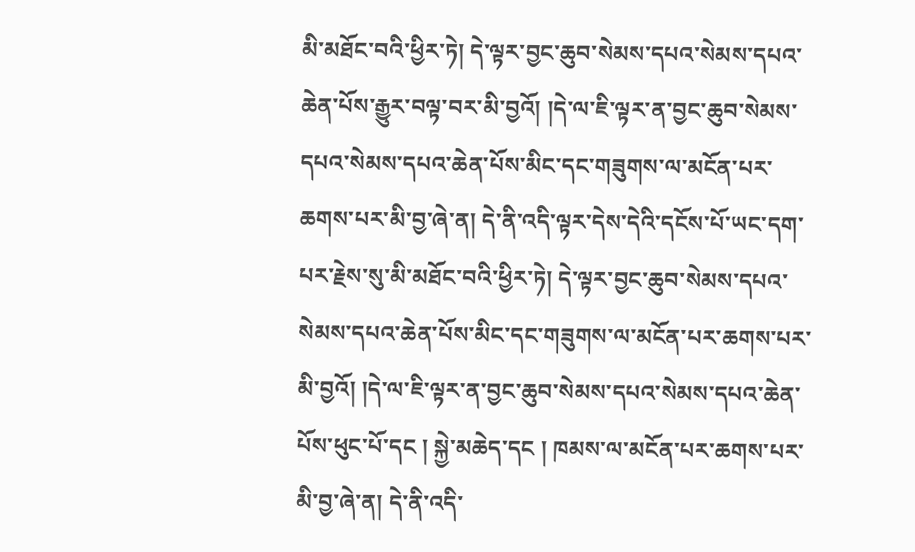མི་མཐོང་བའི་ཕྱིར་ཏེ། དེ་ལྟར་བྱང་ཆུབ་སེམས་དཔའ་སེམས་དཔའ་ཆེན་པོས་རྒྱུར་བལྟ་བར་མི་བྱའོ། །དེ་ལ་ཇི་ལྟར་ན་བྱང་ཆུབ་སེམས་དཔའ་སེམས་དཔའ་ཆེན་པོས་མིང་དང་གཟུགས་ལ་མངོན་པར་ཆགས་པར་མི་བྱ་ཞེ་ན། དེ་ནི་འདི་ལྟར་དེས་དེའི་དངོས་པོ་ཡང་དག་པར་རྗེས་སུ་མི་མཐོང་བའི་ཕྱིར་ཏེ། དེ་ལྟར་བྱང་ཆུབ་སེམས་དཔའ་སེམས་དཔའ་ཆེན་པོས་མིང་དང་གཟུགས་ལ་མངོན་པར་ཆགས་པར་མི་བྱའོ། །དེ་ལ་ཇི་ལྟར་ན་བྱང་ཆུབ་སེམས་དཔའ་སེམས་དཔའ་ཆེན་པོས་ཕུང་པོ་དང ། སྐྱེ་མཆེད་དང ། ཁམས་ལ་མངོན་པར་ཆགས་པར་མི་བྱ་ཞེ་ན། དེ་ནི་འདི་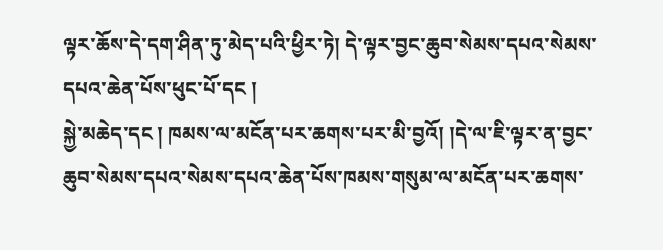ལྟར་ཆོས་དེ་དག་ཤིན་ཏུ་མེད་པའི་ཕྱིར་ཏེ། དེ་ལྟར་བྱང་ཆུབ་སེམས་དཔའ་སེམས་དཔའ་ཆེན་པོས་ཕུང་པོ་དང །
སྐྱེ་མཆེད་དང ། ཁམས་ལ་མངོན་པར་ཆགས་པར་མི་བྱའོ། །དེ་ལ་ཇི་ལྟར་ན་བྱང་ཆུབ་སེམས་དཔའ་སེམས་དཔའ་ཆེན་པོས་ཁམས་གསུམ་ལ་མངོན་པར་ཆགས་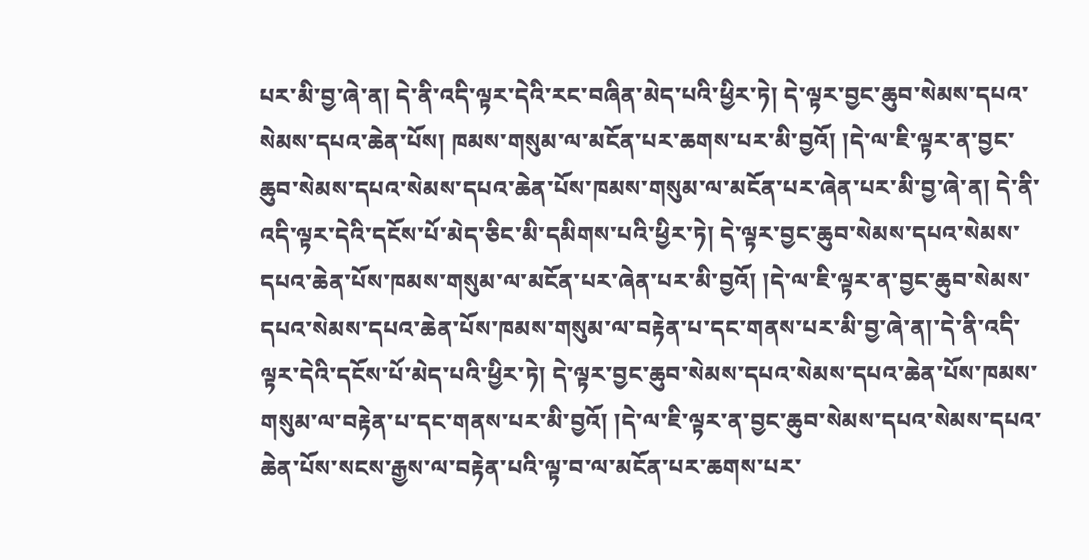པར་མི་བྱ་ཞེ་ན། དེ་ནི་འདི་ལྟར་དེའི་རང་བཞིན་མེད་པའི་ཕྱིར་ཏེ། དེ་ལྟར་བྱང་ཆུབ་སེམས་དཔའ་སེམས་དཔའ་ཆེན་པོས། ཁམས་གསུམ་ལ་མངོན་པར་ཆགས་པར་མི་བྱའོ། །དེ་ལ་ཇི་ལྟར་ན་བྱང་ཆུབ་སེམས་དཔའ་སེམས་དཔའ་ཆེན་པོས་ཁམས་གསུམ་ལ་མངོན་པར་ཞེན་པར་མི་བྱ་ཞེ་ན། དེ་ནི་འདི་ལྟར་དེའི་དངོས་པོ་མེད་ཅིང་མི་དམིགས་པའི་ཕྱིར་ཏེ། དེ་ལྟར་བྱང་ཆུབ་སེམས་དཔའ་སེམས་དཔའ་ཆེན་པོས་ཁམས་གསུམ་ལ་མངོན་པར་ཞེན་པར་མི་བྱའོ། །དེ་ལ་ཇི་ལྟར་ན་བྱང་ཆུབ་སེམས་དཔའ་སེམས་དཔའ་ཆེན་པོས་ཁམས་གསུམ་ལ་བརྟེན་པ་དང་གནས་པར་མི་བྱ་ཞེ་ན།་དེ་ནི་འདི་ལྟར་དེའི་དངོས་པོ་མེད་པའི་ཕྱིར་ཏེ། དེ་ལྟར་བྱང་ཆུབ་སེམས་དཔའ་སེམས་དཔའ་ཆེན་པོས་ཁམས་གསུམ་ལ་བརྟེན་པ་དང་གནས་པར་མི་བྱའོ། །དེ་ལ་ཇི་ལྟར་ན་བྱང་ཆུབ་སེམས་དཔའ་སེམས་དཔའ་ཆེན་པོས་སངས་རྒྱས་ལ་བརྟེན་པའི་ལྟ་བ་ལ་མངོན་པར་ཆགས་པར་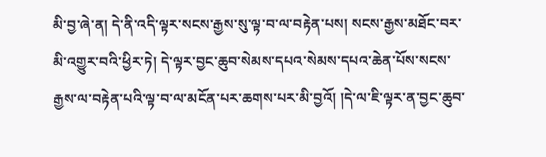མི་བྱ་ཞེ་ན། དེ་ནི་འདི་ལྟར་སངས་རྒྱས་སུ་ལྟ་བ་ལ་བརྟེན་པས། སངས་རྒྱས་མཐོང་བར་མི་འགྱུར་བའི་ཕྱིར་ཏེ། དེ་ལྟར་བྱང་ཆུབ་སེམས་དཔའ་སེམས་དཔའ་ཆེན་པོས་སངས་རྒྱས་ལ་བརྟེན་པའི་ལྟ་བ་ལ་མངོན་པར་ཆགས་པར་མི་བྱའོ། །དེ་ལ་ཇི་ལྟར་ན་བྱང་ཆུབ་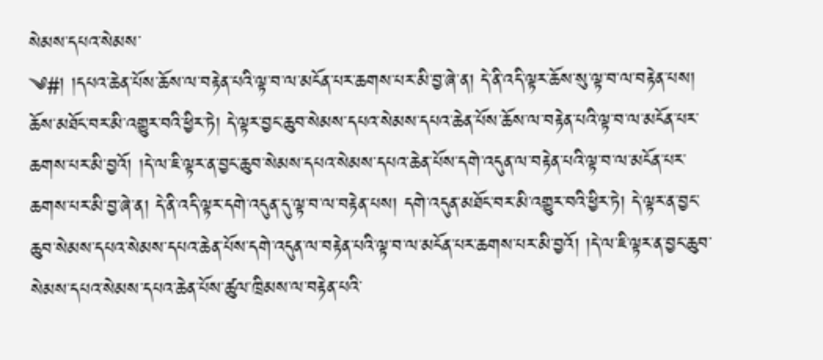སེམས་དཔའ་སེམས་
༄#། །དཔའ་ཆེན་པོས་ཆོས་ལ་བརྟེན་པའི་ལྟ་བ་ལ་མངོན་པར་ཆགས་པར་མི་བྱ་ཞེ་ན། དེ་ནི་འདི་ལྟར་ཆོས་སུ་ལྟ་བ་ལ་བརྟེན་པས། ཆོས་མཐོང་བར་མི་འགྱུར་བའི་ཕྱིར་ཏེ། དེ་ལྟར་བྱང་ཆུབ་སེམས་དཔའ་སེམས་དཔའ་ཆེན་པོས་ཆོས་ལ་བརྟེན་པའི་ལྟ་བ་ལ་མངོན་པར་ཆགས་པར་མི་བྱའོ། །དེ་ལ་ཇི་ལྟར་ན་བྱང་ཆུབ་སེམས་དཔའ་སེམས་དཔའ་ཆེན་པོས་དགེ་འདུན་ལ་བརྟེན་པའི་ལྟ་བ་ལ་མངོན་པར་ཆགས་པར་མི་བྱ་ཞེ་ན། དེ་ནི་འདི་ལྟར་དགེ་འདུན་དུ་ལྟ་བ་ལ་བརྟེན་པས། དགེ་འདུན་མཐོང་བར་མི་འགྱུར་བའི་ཕྱིར་ཏེ། དེ་ལྟར་ན་བྱང་ཆུབ་སེམས་དཔའ་སེམས་དཔའ་ཆེན་པོས་དགེ་འདུན་ལ་བརྟེན་པའི་ལྟ་བ་ལ་མངོན་པར་ཆགས་པར་མི་བྱའོ། །དེ་ལ་ཇི་ལྟར་ན་བྱང་ཆུབ་སེམས་དཔའ་སེམས་དཔའ་ཆེན་པོས་ཚུལ་ཁྲིམས་ལ་བརྟེན་པའི་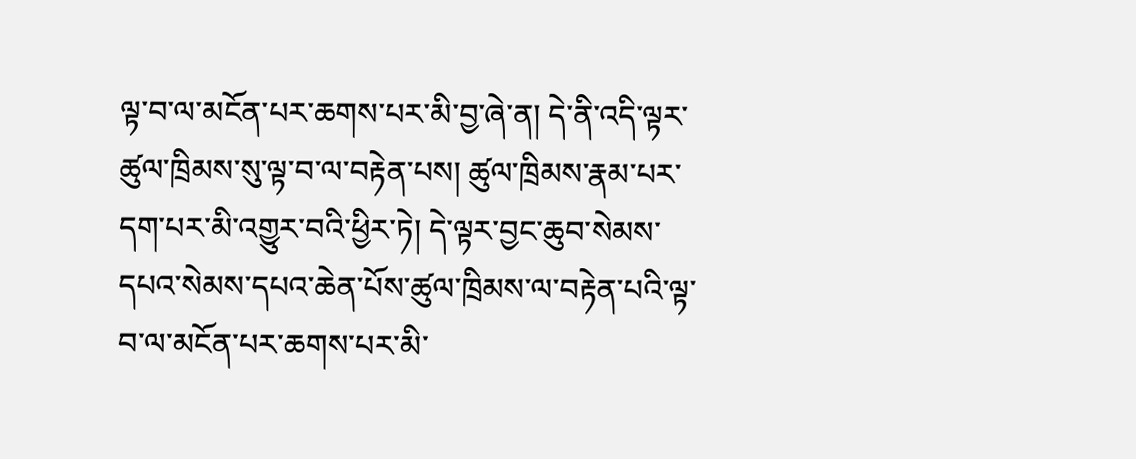ལྟ་བ་ལ་མངོན་པར་ཆགས་པར་མི་བྱ་ཞེ་ན། དེ་ནི་འདི་ལྟར་ཚུལ་ཁྲིམས་སུ་ལྟ་བ་ལ་བརྟེན་པས། ཚུལ་ཁྲིམས་རྣམ་པར་དག་པར་མི་འགྱུར་བའི་ཕྱིར་ཏེ། དེ་ལྟར་བྱང་ཆུབ་སེམས་དཔའ་སེམས་དཔའ་ཆེན་པོས་ཚུལ་ཁྲིམས་ལ་བརྟེན་པའི་ལྟ་བ་ལ་མངོན་པར་ཆགས་པར་མི་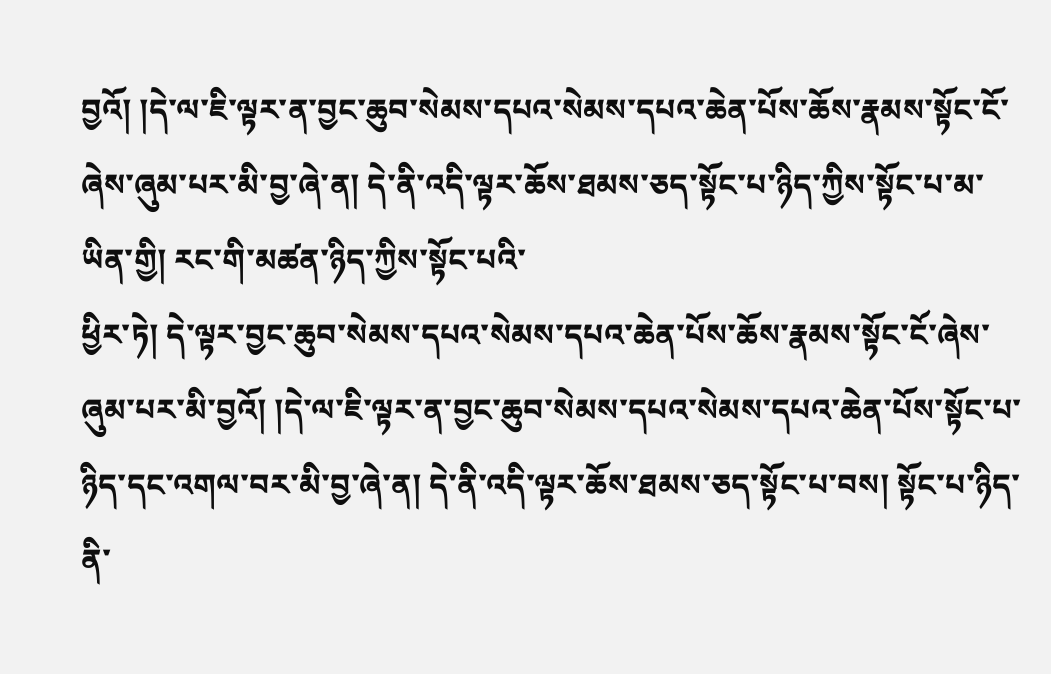བྱའོ། །དེ་ལ་ཇི་ལྟར་ན་བྱང་ཆུབ་སེམས་དཔའ་སེམས་དཔའ་ཆེན་པོས་ཆོས་རྣམས་སྟོང་ངོ་ཞེས་ཞུམ་པར་མི་བྱ་ཞེ་ན། དེ་ནི་འདི་ལྟར་ཆོས་ཐམས་ཅད་སྟོང་པ་ཉིད་ཀྱིས་སྟོང་པ་མ་ཡིན་གྱི། རང་གི་མཚན་ཉིད་ཀྱིས་སྟོང་པའི་
ཕྱིར་ཏེ། དེ་ལྟར་བྱང་ཆུབ་སེམས་དཔའ་སེམས་དཔའ་ཆེན་པོས་ཆོས་རྣམས་སྟོང་ངོ་ཞེས་ཞུམ་པར་མི་བྱའོ། །དེ་ལ་ཇི་ལྟར་ན་བྱང་ཆུབ་སེམས་དཔའ་སེམས་དཔའ་ཆེན་པོས་སྟོང་པ་ཉིད་དང་འགལ་བར་མི་བྱ་ཞེ་ན། དེ་ནི་འདི་ལྟར་ཆོས་ཐམས་ཅད་སྟོང་པ་བས། སྟོང་པ་ཉིད་ནི་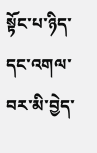སྟོང་པ་ཉིད་དང་འགལ་བར་མི་བྱེད་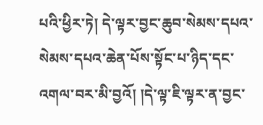པའི་ཕྱིར་ཏེ། དེ་ལྟར་བྱང་ཆུབ་སེམས་དཔའ་སེམས་དཔའ་ཆེན་པོས་སྟོང་པ་ཉིད་དང་འགལ་བར་མི་བྱའོ། །དེ་ལྟ་ཇི་ལྟར་ན་བྱང་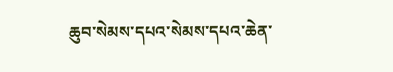ཆུབ་སེམས་དཔའ་སེམས་དཔའ་ཆེན་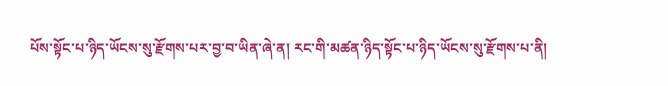པོས་སྟོང་པ་ཉིད་ཡོངས་སུ་རྫོགས་པར་བྱ་བ་ཡིན་ཞེ་ན། རང་གི་མཚན་ཉིད་སྟོང་པ་ཉིད་ཡོངས་སུ་རྫོགས་པ་ནི།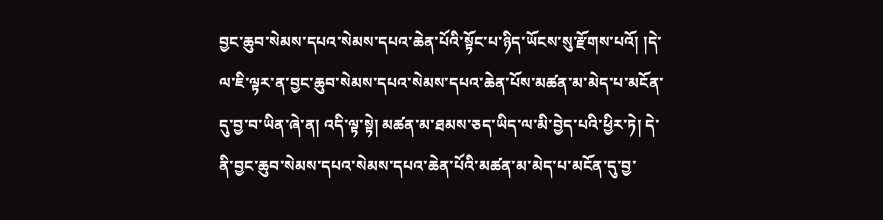བྱང་ཆུབ་སེམས་དཔའ་སེམས་དཔའ་ཆེན་པོའི་སྟོང་པ་ཉིད་ཡོངས་སུ་རྫོགས་པའོ། །དེ་ལ་ཇི་ལྟར་ན་བྱང་ཆུབ་སེམས་དཔའ་སེམས་དཔའ་ཆེན་པོས་མཚན་མ་མེད་པ་མངོན་དུ་བྱ་བ་ཡིན་ཞེ་ན། འདི་ལྟ་སྟེ། མཚན་མ་ཐམས་ཅད་ཡིད་ལ་མི་བྱེད་པའི་ཕྱིར་ཏེ། དེ་ནི་བྱང་ཆུབ་སེམས་དཔའ་སེམས་དཔའ་ཆེན་པོའི་མཚན་མ་མེད་པ་མངོན་དུ་བྱ་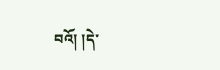བའོ། །དེ་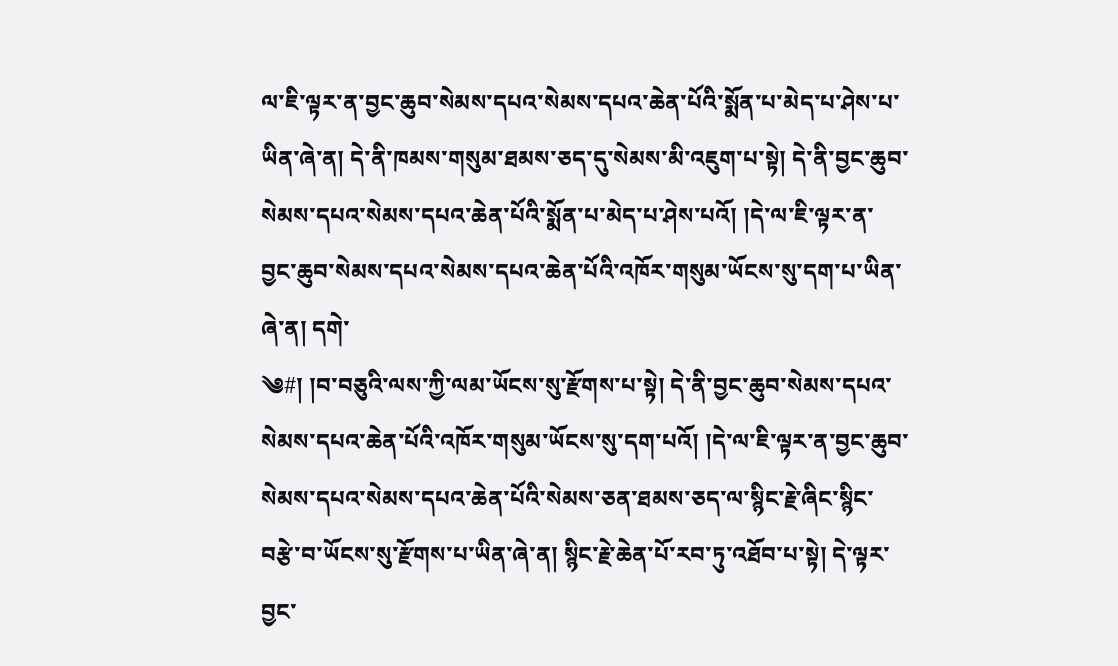ལ་ཇི་ལྟར་ན་བྱང་ཆུབ་སེམས་དཔའ་སེམས་དཔའ་ཆེན་པོའི་སྨོན་པ་མེད་པ་ཤེས་པ་ཡིན་ཞེ་ན། དེ་ནི་ཁམས་གསུམ་ཐམས་ཅད་དུ་སེམས་མི་འཇུག་པ་སྟེ། དེ་ནི་བྱང་ཆུབ་སེམས་དཔའ་སེམས་དཔའ་ཆེན་པོའི་སྨོན་པ་མེད་པ་ཤེས་པའོ། །དེ་ལ་ཇི་ལྟར་ན་བྱང་ཆུབ་སེམས་དཔའ་སེམས་དཔའ་ཆེན་པོའི་འཁོར་གསུམ་ཡོངས་སུ་དག་པ་ཡིན་ཞེ་ན། དགེ་
༄#། །བ་བཅུའི་ལས་ཀྱི་ལམ་ཡོངས་སུ་རྫོགས་པ་སྟེ། དེ་ནི་བྱང་ཆུབ་སེམས་དཔའ་སེམས་དཔའ་ཆེན་པོའི་འཁོར་གསུམ་ཡོངས་སུ་དག་པའོ། །དེ་ལ་ཇི་ལྟར་ན་བྱང་ཆུབ་སེམས་དཔའ་སེམས་དཔའ་ཆེན་པོའི་སེམས་ཅན་ཐམས་ཅད་ལ་སྙིང་རྗེ་ཞིང་སྙིང་བརྩེ་བ་ཡོངས་སུ་རྫོགས་པ་ཡིན་ཞེ་ན། སྙིང་རྗེ་ཆེན་པོ་རབ་ཏུ་འཐོབ་པ་སྟེ། དེ་ལྟར་བྱང་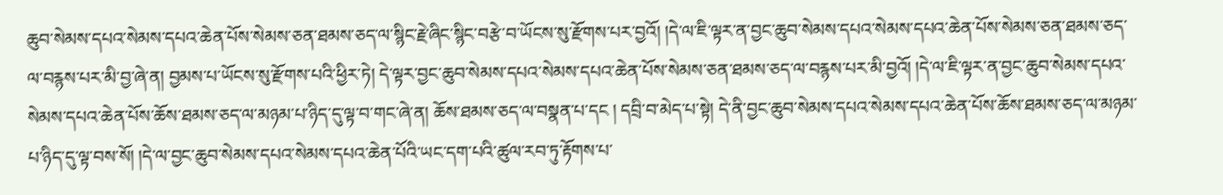ཆུབ་སེམས་དཔའ་སེམས་དཔའ་ཆེན་པོས་སེམས་ཅན་ཐམས་ཅད་ལ་སྙིང་རྗེ་ཞིང་སྙིང་བརྩེ་བ་ཡོངས་སུ་རྫོགས་པར་བྱའོ། །དེ་ལ་ཇི་ལྟར་ན་བྱང་ཆུབ་སེམས་དཔའ་སེམས་དཔའ་ཆེན་པོས་སེམས་ཅན་ཐམས་ཅད་ལ་བརྙས་པར་མི་བྱ་ཞེ་ན། བྱམས་པ་ཡོངས་སུ་རྫོགས་པའི་ཕྱིར་ཏེ། དེ་ལྟར་བྱང་ཆུབ་སེམས་དཔའ་སེམས་དཔའ་ཆེན་པོས་སེམས་ཅན་ཐམས་ཅད་ལ་བརྙས་པར་མི་བྱའོ། །དེ་ལ་ཇི་ལྟར་ན་བྱང་ཆུབ་སེམས་དཔའ་སེམས་དཔའ་ཆེན་པོས་ཆོས་ཐམས་ཅད་ལ་མཉམ་པ་ཉིད་དུ་ལྟ་བ་གང་ཞེ་ན། ཆོས་ཐམས་ཅད་ལ་བསྣན་པ་དང ། དབྲི་བ་མེད་པ་སྟེ། དེ་ནི་བྱང་ཆུབ་སེམས་དཔའ་སེམས་དཔའ་ཆེན་པོས་ཆོས་ཐམས་ཅད་ལ་མཉམ་པ་ཉིད་དུ་ལྟ་བས་སོ། །དེ་ལ་བྱང་ཆུབ་སེམས་དཔའ་སེམས་དཔའ་ཆེན་པོའི་ཡང་དག་པའི་ཚུལ་རབ་ཏུ་རྟོགས་པ་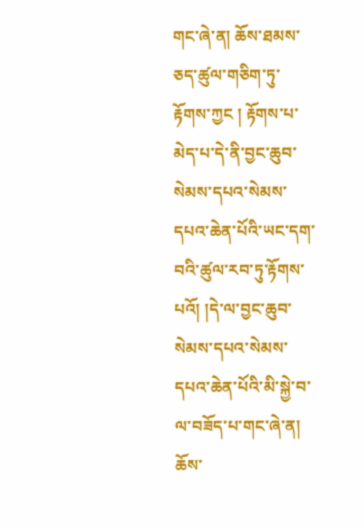གང་ཞེ་ན། ཆོས་ཐམས་ཅད་ཚུལ་གཅིག་ཏུ་རྟོགས་ཀྱང ། རྟོགས་པ་མེད་པ་དེ་ནི་བྱང་ཆུབ་སེམས་དཔའ་སེམས་དཔའ་ཆེན་པོའི་ཡང་དག་
བའི་ཚུལ་རབ་ཏུ་རྟོགས་པའོ། །དེ་ལ་བྱང་ཆུབ་སེམས་དཔའ་སེམས་དཔའ་ཆེན་པོའི་མི་སྐྱེ་བ་ལ་བཟོད་པ་གང་ཞེ་ན། ཆོས་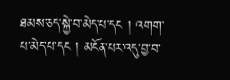ཐམས་ཅད་སྐྱེ་བ་མེད་པ་དང ། འགག་པ་མེད་པ་དང ། མངོན་པར་འདུ་བྱ་བ་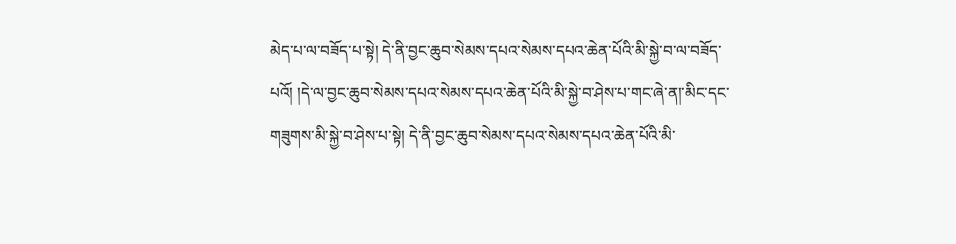མེད་པ་ལ་བཟོད་པ་སྟེ། དེ་ནི་བྱང་ཆུབ་སེམས་དཔའ་སེམས་དཔའ་ཆེན་པོའི་མི་སྐྱེ་བ་ལ་བཟོད་པའོ། །དེ་ལ་བྱང་ཆུབ་སེམས་དཔའ་སེམས་དཔའ་ཆེན་པོའི་མི་སྐྱེ་བ་ཤེས་པ་གང་ཞེ་ན།་མིང་དང་གཟུགས་མི་སྐྱེ་བ་ཤེས་པ་སྟེ། དེ་ནི་བྱང་ཆུབ་སེམས་དཔའ་སེམས་དཔའ་ཆེན་པོའི་མི་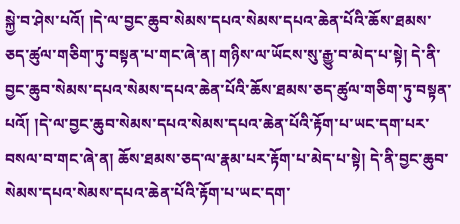སྐྱེ་བ་ཤེས་པའོ། །དེ་ལ་བྱང་ཆུབ་སེམས་དཔའ་སེམས་དཔའ་ཆེན་པོའི་ཆོས་ཐམས་ཅད་ཚུལ་གཅིག་ཏུ་བསྟན་པ་གང་ཞེ་ན། གཉིས་ལ་ཡོངས་སུ་རྒྱུ་བ་མེད་པ་སྟེ། དེ་ནི་བྱང་ཆུབ་སེམས་དཔའ་སེམས་དཔའ་ཆེན་པོའི་ཆོས་ཐམས་ཅད་ཚུལ་གཅིག་ཏུ་བསྟན་པའོ། །དེ་ལ་བྱང་ཆུབ་སེམས་དཔའ་སེམས་དཔའ་ཆེན་པོའི་རྟོག་པ་ཡང་དག་པར་བསལ་བ་གང་ཞེ་ན། ཆོས་ཐམས་ཅད་ལ་རྣམ་པར་རྟོག་པ་མེད་པ་སྟེ། དེ་ནི་བྱང་ཆུབ་སེམས་དཔའ་སེམས་དཔའ་ཆེན་པོའི་རྟོག་པ་ཡང་དག་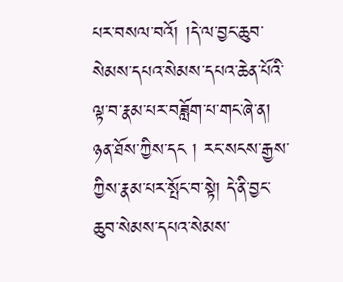པར་བསལ་བའོ། །དེ་ལ་བྱང་ཆུབ་སེམས་དཔའ་སེམས་དཔའ་ཆེན་པོའི་ལྟ་བ་རྣམ་པར་བཟློག་པ་གང་ཞེ་ན། ཉན་ཐོས་ཀྱིས་དང ། རང་སངས་རྒྱས་ཀྱིས་རྣམ་པར་སྤོང་བ་སྟེ། དེ་ནི་བྱང་ཆུབ་སེམས་དཔའ་སེམས་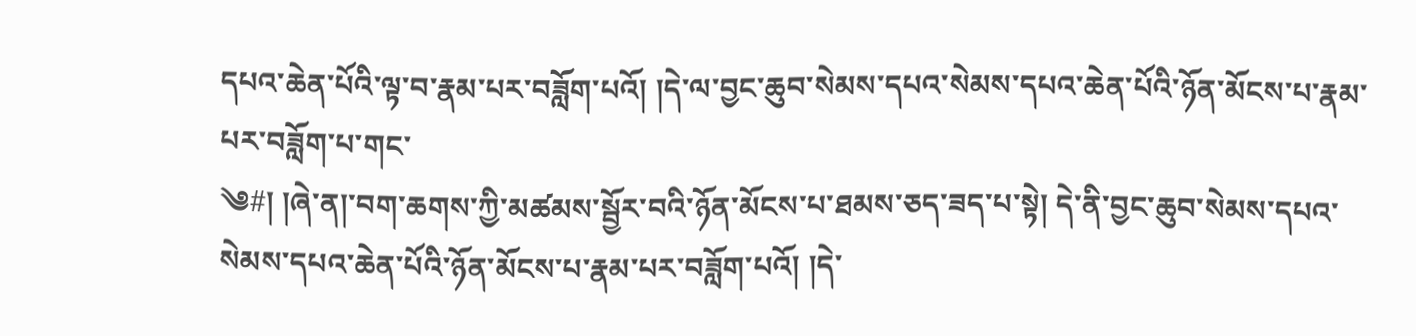དཔའ་ཆེན་པོའི་ལྟ་བ་རྣམ་པར་བཟློག་པའོ། །དེ་ལ་བྱང་ཆུབ་སེམས་དཔའ་སེམས་དཔའ་ཆེན་པོའི་ཉོན་མོངས་པ་རྣམ་པར་བཟློག་པ་གང་
༄#། །ཞེ་ན།་བག་ཆགས་ཀྱི་མཚམས་སྦྱོར་བའི་ཉོན་མོངས་པ་ཐམས་ཅད་ཟད་པ་སྟེ། དེ་ནི་བྱང་ཆུབ་སེམས་དཔའ་སེམས་དཔའ་ཆེན་པོའི་ཉོན་མོངས་པ་རྣམ་པར་བཟློག་པའོ། །དེ་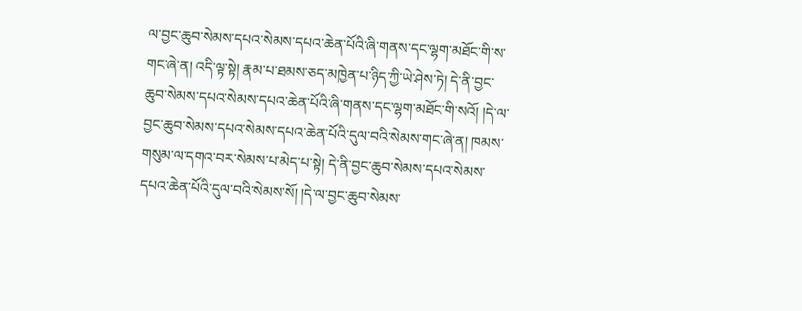ལ་བྱང་ཆུབ་སེམས་དཔའ་སེམས་དཔའ་ཆེན་པོའི་ཞི་གནས་དང་ལྷག་མཐོང་གི་ས་གང་ཞེ་ན། འདི་ལྟ་སྟེ། རྣམ་པ་ཐམས་ཅད་མཁྱེན་པ་ཉིད་ཀྱི་ཡེ་ཤེས་ཏེ། དེ་ནི་བྱང་ཆུབ་སེམས་དཔའ་སེམས་དཔའ་ཆེན་པོའི་ཞི་གནས་དང་ལྷག་མཐོང་གི་སའོ། །དེ་ལ་བྱང་ཆུབ་སེམས་དཔའ་སེམས་དཔའ་ཆེན་པོའི་དུལ་བའི་སེམས་གང་ཞེ་ན། ཁམས་གསུམ་ལ་དགའ་བར་སེམས་པ་མེད་པ་སྟེ། དེ་ནི་བྱང་ཆུབ་སེམས་དཔའ་སེམས་དཔའ་ཆེན་པོའི་དུལ་བའི་སེམས་སོ། །དེ་ལ་བྱང་ཆུབ་སེམས་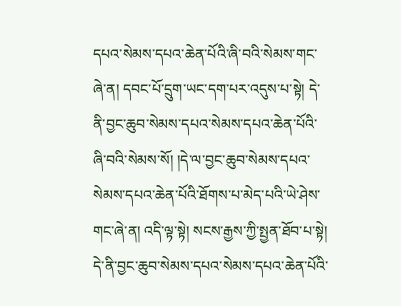དཔའ་སེམས་དཔའ་ཆེན་པོའི་ཞི་བའི་སེམས་གང་ཞེ་ན། དབང་པོ་དྲུག་ཡང་དག་པར་འདུས་པ་སྟེ། དེ་ནི་བྱང་ཆུབ་སེམས་དཔའ་སེམས་དཔའ་ཆེན་པོའི་ཞི་བའི་སེམས་སོ། །དེ་ལ་བྱང་ཆུབ་སེམས་དཔའ་སེམས་དཔའ་ཆེན་པོའི་ཐོགས་པ་མེད་པའི་ཡེ་ཤེས་གང་ཞེ་ན། འདི་ལྟ་སྟེ། སངས་རྒྱས་ཀྱི་སྤྱན་ཐོབ་པ་སྟེ། དེ་ནི་བྱང་ཆུབ་སེམས་དཔའ་སེམས་དཔའ་ཆེན་པོའི་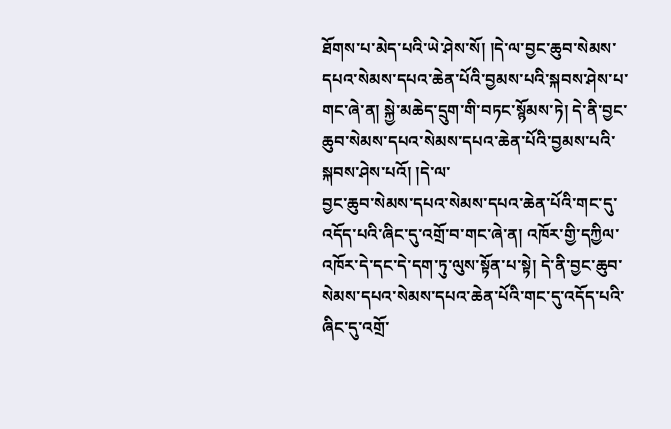ཐོགས་པ་མེད་པའི་ཡེ་ཤེས་སོ། །དེ་ལ་བྱང་ཆུབ་སེམས་དཔའ་སེམས་དཔའ་ཆེན་པོའི་བྱམས་པའི་སྐབས་ཤེས་པ་གང་ཞེ་ན། སྐྱེ་མཆེད་དྲུག་གི་བཏང་སྙོམས་ཏེ། དེ་ནི་བྱང་ཆུབ་སེམས་དཔའ་སེམས་དཔའ་ཆེན་པོའི་བྱམས་པའི་སྐབས་ཤེས་པའོ། །དེ་ལ་
བྱང་ཆུབ་སེམས་དཔའ་སེམས་དཔའ་ཆེན་པོའི་གང་དུ་འདོད་པའི་ཞིང་དུ་འགྲོ་བ་གང་ཞེ་ན། འཁོར་གྱི་དཀྱིལ་འཁོར་དེ་དང་དེ་དག་ཏུ་ལུས་སྟོན་པ་སྟེ། དེ་ནི་བྱང་ཆུབ་སེམས་དཔའ་སེམས་དཔའ་ཆེན་པོའི་གང་དུ་འདོད་པའི་ཞིང་དུ་འགྲོ་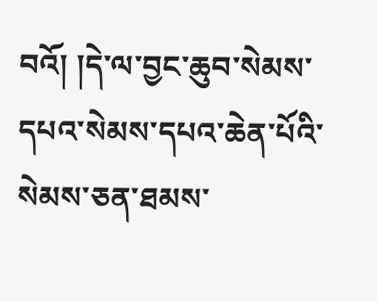བའོ། །དེ་ལ་བྱང་ཆུབ་སེམས་དཔའ་སེམས་དཔའ་ཆེན་པོའི་སེམས་ཅན་ཐམས་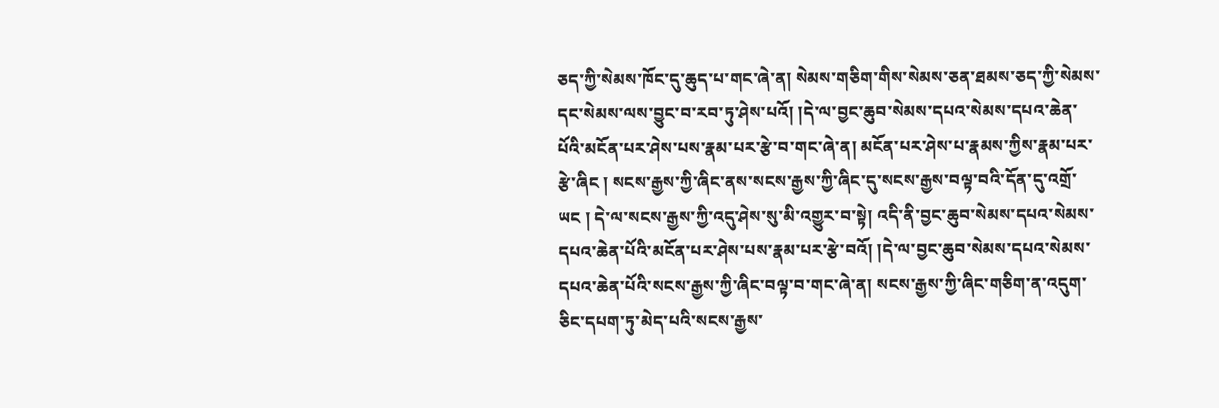ཅད་ཀྱི་སེམས་ཁོང་དུ་ཆུད་པ་གང་ཞེ་ན། སེམས་གཅིག་གིས་སེམས་ཅན་ཐམས་ཅད་ཀྱི་སེམས་དང་སེམས་ལས་བྱུང་བ་རབ་ཏུ་ཤེས་པའོ། །དེ་ལ་བྱང་ཆུབ་སེམས་དཔའ་སེམས་དཔའ་ཆེན་པོའི་མངོན་པར་ཤེས་པས་རྣམ་པར་རྩེ་བ་གང་ཞེ་ན། མངོན་པར་ཤེས་པ་རྣམས་ཀྱིས་རྣམ་པར་རྩེ་ཞིང ། སངས་རྒྱས་ཀྱི་ཞིང་ནས་སངས་རྒྱས་ཀྱི་ཞིང་དུ་སངས་རྒྱས་བལྟ་བའི་དོན་དུ་འགྲོ་ཡང ། དེ་ལ་སངས་རྒྱས་ཀྱི་འདུ་ཤེས་སུ་མི་འགྱུར་བ་སྟེ། འདི་ནི་བྱང་ཆུབ་སེམས་དཔའ་སེམས་དཔའ་ཆེན་པོའི་མངོན་པར་ཤེས་པས་རྣམ་པར་རྩེ་བའོ། །དེ་ལ་བྱང་ཆུབ་སེམས་དཔའ་སེམས་དཔའ་ཆེན་པོའི་སངས་རྒྱས་ཀྱི་ཞིང་བལྟ་བ་གང་ཞེ་ན། སངས་རྒྱས་ཀྱི་ཞིང་གཅིག་ན་འདུག་ཅིང་དཔག་ཏུ་མེད་པའི་སངས་རྒྱས་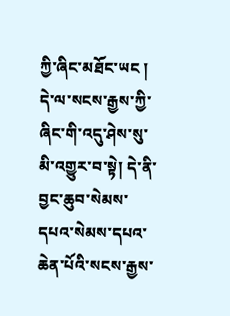ཀྱི་ཞིང་མཐོང་ཡང ། དེ་ལ་སངས་རྒྱས་ཀྱི་ཞིང་གི་འདུ་ཤེས་སུ་མི་འགྱུར་བ་སྟེ། དེ་ནི་བྱང་ཆུབ་སེམས་དཔའ་སེམས་དཔའ་ཆེན་པོའི་སངས་རྒྱས་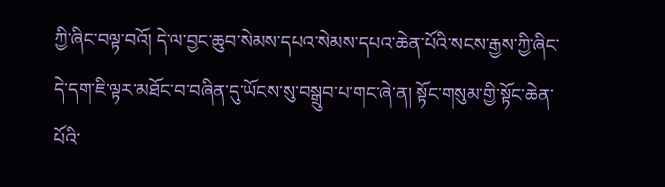ཀྱི་ཞིང་བལྟ་བའོ། དེ་ལ་བྱང་ཆུབ་སེམས་དཔའ་སེམས་དཔའ་ཆེན་པོའི་སངས་རྒྱས་ཀྱི་ཞིང་དེ་དག་ཇི་ལྟར་མཐོང་བ་བཞིན་དུ་ཡོངས་སུ་བསྒྲུབ་པ་གང་ཞེ་ན། སྟོང་གསུམ་གྱི་སྟོང་ཆེན་པོའི་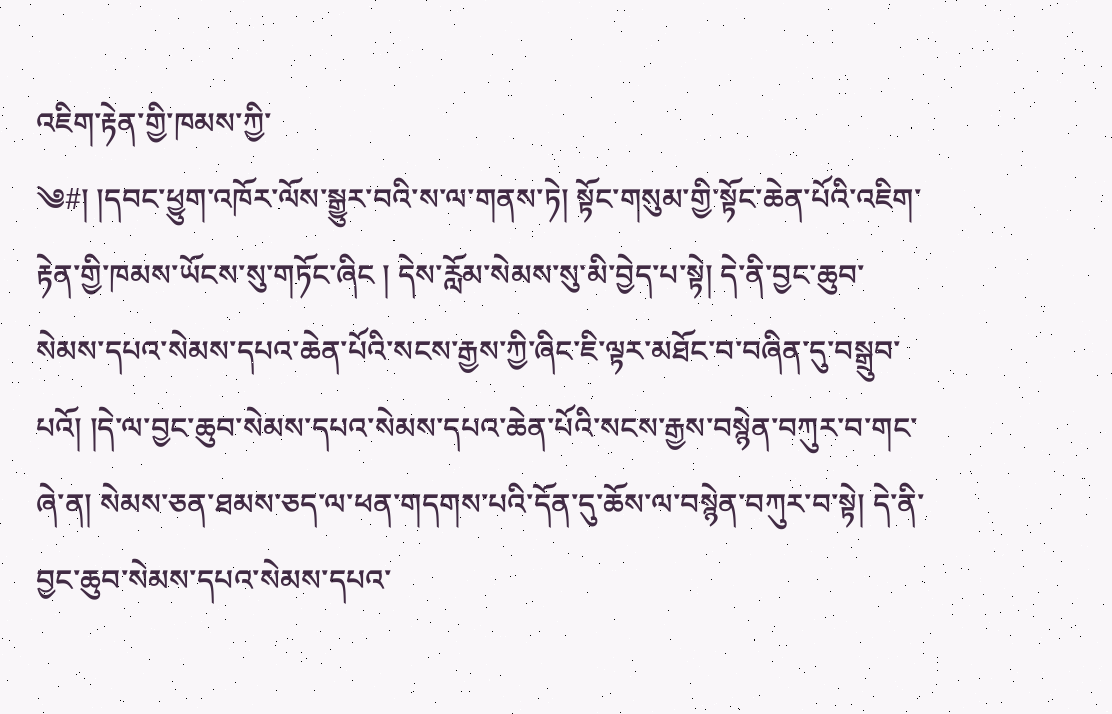འཇིག་རྟེན་གྱི་ཁམས་ཀྱི་
༄#། །དབང་ཕྱུག་འཁོར་ལོས་སྒྱུར་བའི་ས་ལ་གནས་ཏེ། སྟོང་གསུམ་གྱི་སྟོང་ཆེན་པོའི་འཇིག་རྟེན་གྱི་ཁམས་ཡོངས་སུ་གཏོང་ཞིང ། དེས་རློམ་སེམས་སུ་མི་བྱེད་པ་སྟེ། དེ་ནི་བྱང་ཆུབ་སེམས་དཔའ་སེམས་དཔའ་ཆེན་པོའི་སངས་རྒྱས་ཀྱི་ཞིང་ཇི་ལྟར་མཐོང་བ་བཞིན་དུ་བསྒྲུབ་པའོ། །དེ་ལ་བྱང་ཆུབ་སེམས་དཔའ་སེམས་དཔའ་ཆེན་པོའི་སངས་རྒྱས་བསྙེན་བཀུར་བ་གང་ཞེ་ན། སེམས་ཅན་ཐམས་ཅད་ལ་ཕན་གདགས་པའི་དོན་དུ་ཆོས་ལ་བསྙེན་བཀུར་བ་སྟེ། དེ་ནི་བྱང་ཆུབ་སེམས་དཔའ་སེམས་དཔའ་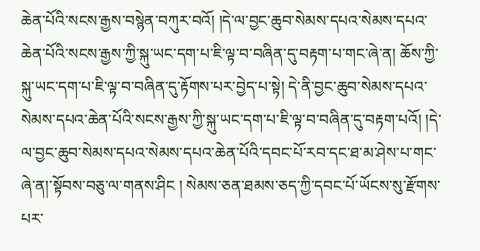ཆེན་པོའི་སངས་རྒྱས་བསྙེན་བཀུར་བའོ། །དེ་ལ་བྱང་ཆུབ་སེམས་དཔའ་སེམས་དཔའ་ཆེན་པོའི་སངས་རྒྱས་ཀྱི་སྐུ་ཡང་དག་པ་ཇི་ལྟ་བ་བཞིན་དུ་བརྟག་པ་གང་ཞེ་ན། ཆོས་ཀྱི་སྐུ་ཡང་དག་པ་ཇི་ལྟ་བ་བཞིན་དུ་རྟོགས་པར་བྱེད་པ་སྟེ། དེ་ནི་བྱང་ཆུབ་སེམས་དཔའ་སེམས་དཔའ་ཆེན་པོའི་སངས་རྒྱས་ཀྱི་སྐུ་ཡང་དག་པ་ཇི་ལྟ་བ་བཞིན་དུ་བརྟག་པའོ། །དེ་ལ་བྱང་ཆུབ་སེམས་དཔའ་སེམས་དཔའ་ཆེན་པོའི་དབང་པོ་རབ་དང་ཐ་མ་ཤེས་པ་གང་ཞེ་ན།་སྟོབས་བཅུ་ལ་གནས་ཤིང ། སེམས་ཅན་ཐམས་ཅད་ཀྱི་དབང་པོ་ཡོངས་སུ་རྫོགས་པར་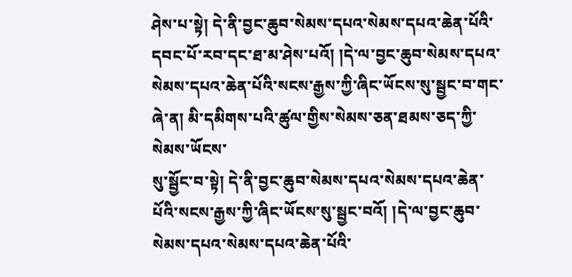ཤེས་པ་སྟེ། དེ་ནི་བྱང་ཆུབ་སེམས་དཔའ་སེམས་དཔའ་ཆེན་པོའི་དབང་པོ་རབ་དང་ཐ་མ་ཤེས་པའོ། །དེ་ལ་བྱང་ཆུབ་སེམས་དཔའ་སེམས་དཔའ་ཆེན་པོའི་སངས་རྒྱས་ཀྱི་ཞིང་ཡོངས་སུ་སྦྱང་བ་གང་ཞེ་ན། མི་དམིགས་པའི་ཚུལ་གྱིས་སེམས་ཅན་ཐམས་ཅད་ཀྱི་སེམས་ཡོངས་
སུ་སྦྱོང་བ་སྟེ། དེ་ནི་བྱང་ཆུབ་སེམས་དཔའ་སེམས་དཔའ་ཆེན་པོའི་སངས་རྒྱས་ཀྱི་ཞིང་ཡོངས་སུ་སྦྱང་བའོ། །དེ་ལ་བྱང་ཆུབ་སེམས་དཔའ་སེམས་དཔའ་ཆེན་པོའི་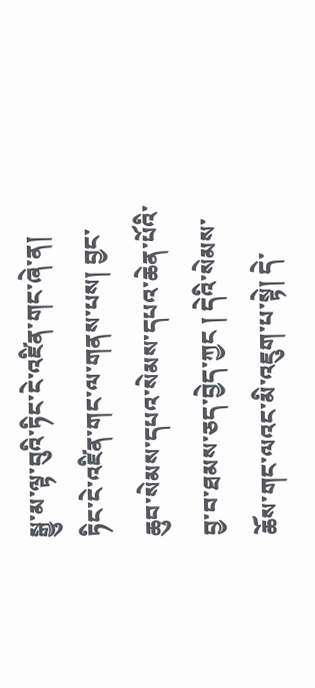སྒྱུ་མ་ལྟ་བུའི་ཏིང་ངེ་འཛིན་གང་ཞེ་ན། ཏིང་ངེ་འཛིན་གང་ལ་གནས་པས། བྱང་ཆུབ་སེམས་དཔའ་སེམས་དཔའ་ཆེན་པོའི་བྱ་བ་ཐམས་ཅད་བྱེད་ཀྱང ། དེའི་སེམས་ཆོས་གང་ལའང་མི་འཇུག་པ་སྟེ། དེ་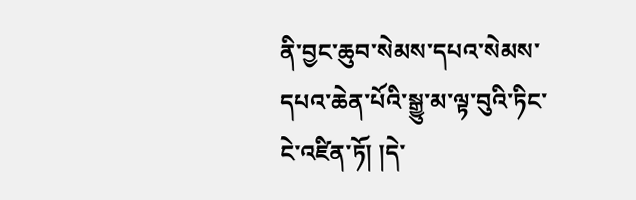ནི་བྱང་ཆུབ་སེམས་དཔའ་སེམས་དཔའ་ཆེན་པོའི་སྒྱུ་མ་ལྟ་བུའི་ཏིང་ངེ་འཛིན་ཏོ། །དེ་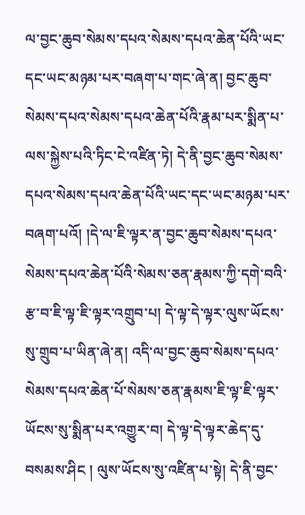ལ་བྱང་ཆུབ་སེམས་དཔའ་སེམས་དཔའ་ཆེན་པོའི་ཡང་དང་ཡང་མཉམ་པར་བཞག་པ་གང་ཞེ་ན། བྱང་ཆུབ་སེམས་དཔའ་སེམས་དཔའ་ཆེན་པོའི་རྣམ་པར་སྨིན་པ་ལས་སྐྱེས་པའི་ཏིང་ངེ་འཛིན་ཏེ། དེ་ནི་བྱང་ཆུབ་སེམས་དཔའ་སེམས་དཔའ་ཆེན་པོའི་ཡང་དང་ཡང་མཉམ་པར་བཞག་པའོ། །དེ་ལ་ཇི་ལྟར་ན་བྱང་ཆུབ་སེམས་དཔའ་སེམས་དཔའ་ཆེན་པོའི་སེམས་ཅན་རྣམས་ཀྱི་དགེ་བའི་རྩ་བ་ཇི་ལྟ་ཇི་ལྟར་འགྲུབ་པ། དེ་ལྟ་དེ་ལྟར་ལུས་ཡོངས་སུ་གྲུབ་པ་ཡིན་ཞེ་ན། འདི་ལ་བྱང་ཆུབ་སེམས་དཔའ་སེམས་དཔའ་ཆེན་པོ་སེམས་ཅན་རྣམས་ཇི་ལྟ་ཇི་ལྟར་ཡོངས་སུ་སྨིན་པར་འགྱུར་བ། དེ་ལྟ་དེ་ལྟར་ཆེད་དུ་བསམས་ཤིང ། ལུས་ཡོངས་སུ་འཛིན་པ་སྟེ། དེ་ནི་བྱང་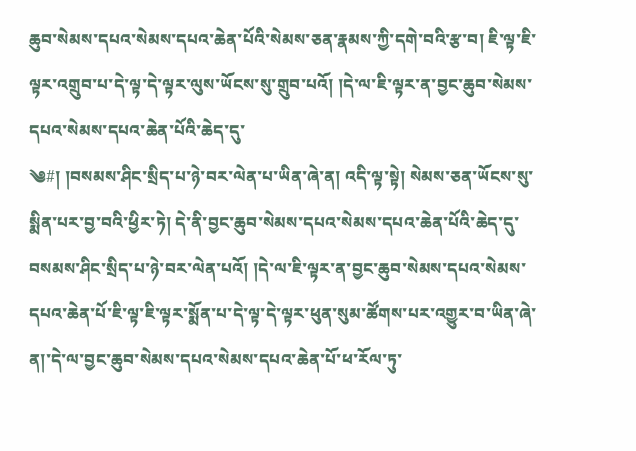ཆུབ་སེམས་དཔའ་སེམས་དཔའ་ཆེན་པོའི་སེམས་ཅན་རྣམས་ཀྱི་དགེ་བའི་རྩ་བ། ཇི་ལྟ་ཇི་ལྟར་འགྲུབ་པ་དེ་ལྟ་དེ་ལྟར་ལུས་ཡོངས་སུ་གྲུབ་པའོ། །དེ་ལ་ཇི་ལྟར་ན་བྱང་ཆུབ་སེམས་དཔའ་སེམས་དཔའ་ཆེན་པོའི་ཆེད་དུ་
༄#། །བསམས་ཤིང་སྲིད་པ་ཉེ་བར་ལེན་པ་ཡིན་ཞེ་ན། འདི་ལྟ་སྟེ། སེམས་ཅན་ཡོངས་སུ་སྨིན་པར་བྱ་བའི་ཕྱིར་ཏེ། དེ་ནི་བྱང་ཆུབ་སེམས་དཔའ་སེམས་དཔའ་ཆེན་པོའི་ཆེད་དུ་བསམས་ཤིང་སྲིད་པ་ཉེ་བར་ལེན་པའོ། །དེ་ལ་ཇི་ལྟར་ན་བྱང་ཆུབ་སེམས་དཔའ་སེམས་དཔའ་ཆེན་པོ་ཇི་ལྟ་ཇི་ལྟར་སྨོན་པ་དེ་ལྟ་དེ་ལྟར་ཕུན་སུམ་ཚོགས་པར་འགྱུར་བ་ཡིན་ཞེ་ན།་དེ་ལ་བྱང་ཆུབ་སེམས་དཔའ་སེམས་དཔའ་ཆེན་པོ་ཕ་རོལ་ཏུ་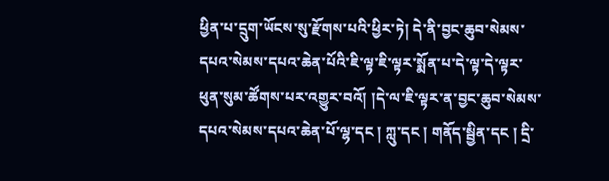ཕྱིན་པ་དྲུག་ཡོངས་སུ་རྫོགས་པའི་ཕྱིར་ཏེ། དེ་ནི་བྱང་ཆུབ་སེམས་དཔའ་སེམས་དཔའ་ཆེན་པོའི་ཇི་ལྟ་ཇི་ལྟར་སྨོན་པ་དེ་ལྟ་དེ་ལྟར་ཕུན་སུམ་ཚོགས་པར་འགྱུར་བའོ། །དེ་ལ་ཇི་ལྟར་ན་བྱང་ཆུབ་སེམས་དཔའ་སེམས་དཔའ་ཆེན་པོ་ལྷ་དང ། ཀླུ་དང ། གནོད་སྦྱིན་དང ། དྲི་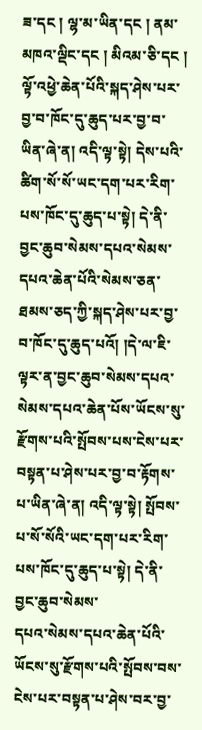ཟ་དང ། ལྷ་མ་ཡིན་དང ། ནམ་མཁའ་ལྡིང་དང ། མིའམ་ཅི་དང ། ལྟོ་འཕྱེ་ཆེན་པོའི་སྐད་ཤེས་པར་བྱ་བ་ཁོང་དུ་ཆུད་པར་བྱ་བ་ཡིན་ཞེ་ན། འདི་ལྟ་སྟེ། དེས་པའི་ཚིག་སོ་སོ་ཡང་དག་པར་རིག་པས་ཁོང་དུ་ཆུད་པ་སྟེ། དེ་ནི་བྱང་ཆུབ་སེམས་དཔའ་སེམས་དཔའ་ཆེན་པོའི་སེམས་ཅན་ཐམས་ཅད་ཀྱི་སྐད་ཤེས་པར་བྱ་བ་ཁོང་དུ་ཆུད་པའོ། །དེ་ལ་ཇི་ལྟར་ན་བྱང་ཆུབ་སེམས་དཔའ་སེམས་དཔའ་ཆེན་པོས་ཡོངས་སུ་རྫོགས་པའི་སྤོབས་པས་ངེས་པར་བསྟན་པ་ཤེས་པར་བྱ་བ་རྟོགས་པ་ཡིན་ཞེ་ན། འདི་ལྟ་སྟེ། སྤོབས་པ་སོ་སོའི་ཡང་དག་པར་རིག་པས་ཁོང་དུ་ཆུད་པ་སྟེ། དེ་ནི་བྱང་ཆུབ་སེམས་
དཔའ་སེམས་དཔའ་ཆེན་པོའི་ཡོངས་སུ་རྫོགས་པའི་སྤོབས་བས་ངེས་པར་བསྟན་པ་ཤེས་བར་བྱ་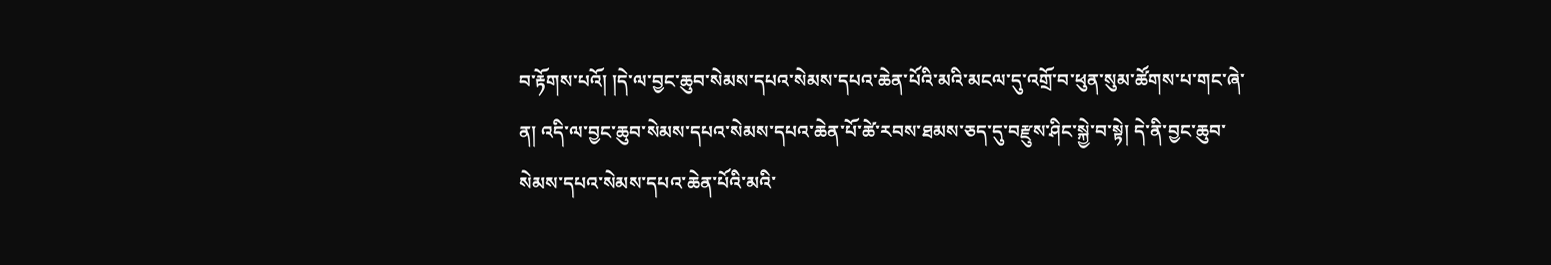བ་རྟོགས་པའོ། །དེ་ལ་བྱང་ཆུབ་སེམས་དཔའ་སེམས་དཔའ་ཆེན་པོའི་མའི་མངལ་དུ་འགྲོ་བ་ཕུན་སུམ་ཚོགས་པ་གང་ཞེ་ན། འདི་ལ་བྱང་ཆུབ་སེམས་དཔའ་སེམས་དཔའ་ཆེན་པོ་ཚེ་རབས་ཐམས་ཅད་དུ་བརྫུས་ཤིང་སྐྱེ་བ་སྟེ། དེ་ནི་བྱང་ཆུབ་སེམས་དཔའ་སེམས་དཔའ་ཆེན་པོའི་མའི་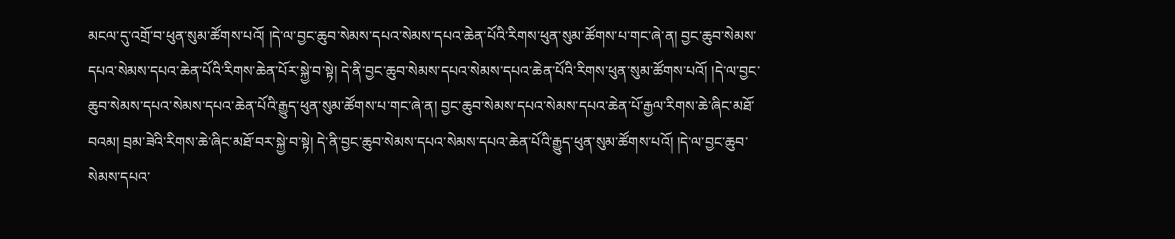མངལ་དུ་འགྲོ་བ་ཕུན་སུམ་ཚོགས་པའོ། །དེ་ལ་བྱང་ཆུབ་སེམས་དཔའ་སེམས་དཔའ་ཆེན་པོའི་རིགས་ཕུན་སུམ་ཚོགས་པ་གང་ཞེ་ན། བྱང་ཆུབ་སེམས་དཔའ་སེམས་དཔའ་ཆེན་པོའི་རིགས་ཆེན་པོར་སྐྱེ་བ་སྟེ། དེ་ནི་བྱང་ཆུབ་སེམས་དཔའ་སེམས་དཔའ་ཆེན་པོའི་རིགས་ཕུན་སུམ་ཚོགས་པའོ། །དེ་ལ་བྱང་ཆུབ་སེམས་དཔའ་སེམས་དཔའ་ཆེན་པོའི་རྒྱུད་ཕུན་སུམ་ཚོགས་པ་གང་ཞེ་ན། བྱང་ཆུབ་སེམས་དཔའ་སེམས་དཔའ་ཆེན་པོ་རྒྱལ་རིགས་ཆེ་ཞིང་མཐོ་བའམ། བྲམ་ཟེའི་རིགས་ཆེ་ཞིང་མཐོ་བར་སྐྱེ་བ་སྟེ། དེ་ནི་བྱང་ཆུབ་སེམས་དཔའ་སེམས་དཔའ་ཆེན་པོའི་རྒྱུད་ཕུན་སུམ་ཚོགས་པའོ། །དེ་ལ་བྱང་ཆུབ་སེམས་དཔའ་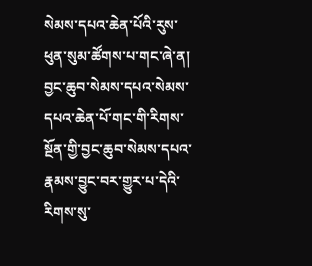སེམས་དཔའ་ཆེན་པོའི་རུས་ཕུན་སུམ་ཚོགས་པ་གང་ཞེ་ན། བྱང་ཆུབ་སེམས་དཔའ་སེམས་དཔའ་ཆེན་པོ་གང་གི་རིགས་སྔོན་གྱི་བྱང་ཆུབ་སེམས་དཔའ་རྣམས་བྱུང་བར་གྱུར་པ་དེའི་རིགས་སུ་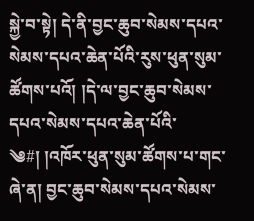སྐྱེ་བ་སྟེ། དེ་ནི་བྱང་ཆུབ་སེམས་དཔའ་སེམས་དཔའ་ཆེན་པོའི་རུས་ཕུན་སུམ་ཚོགས་པའོ། །དེ་ལ་བྱང་ཆུབ་སེམས་དཔའ་སེམས་དཔའ་ཆེན་པོའི་
༄#། །འཁོར་ཕུན་སུམ་ཚོགས་པ་གང་ཞེ་ན། བྱང་ཆུབ་སེམས་དཔའ་སེམས་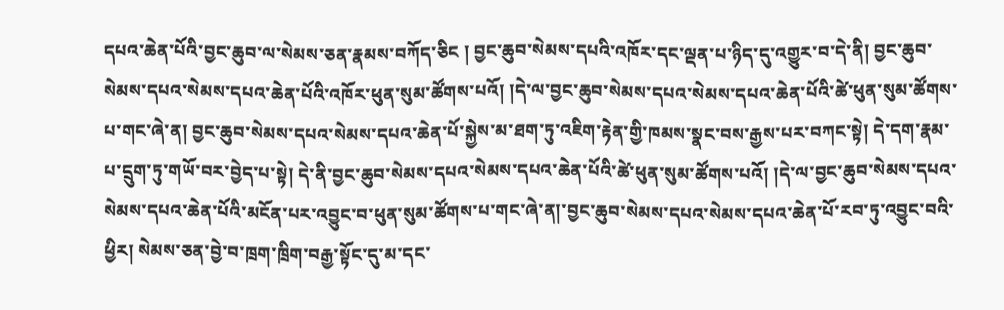དཔའ་ཆེན་པོའི་བྱང་ཆུབ་ལ་སེམས་ཅན་རྣམས་བཀོད་ཅིང ། བྱང་ཆུབ་སེམས་དཔའི་འཁོར་དང་ལྡན་པ་ཉིད་དུ་འགྱུར་བ་དེ་ནི། བྱང་ཆུབ་སེམས་དཔའ་སེམས་དཔའ་ཆེན་པོའི་འཁོར་ཕུན་སུམ་ཚོགས་པའོ། །དེ་ལ་བྱང་ཆུབ་སེམས་དཔའ་སེམས་དཔའ་ཆེན་པོའི་ཚེ་ཕུན་སུམ་ཚོགས་པ་གང་ཞེ་ན། བྱང་ཆུབ་སེམས་དཔའ་སེམས་དཔའ་ཆེན་པོ་སྐྱེས་མ་ཐག་ཏུ་འཇིག་རྟེན་གྱི་ཁམས་སྣང་བས་རྒྱས་པར་བཀང་སྟེ། དེ་དག་རྣམ་པ་དྲུག་ཏུ་གཡོ་བར་བྱེད་པ་སྟེ། དེ་ནི་བྱང་ཆུབ་སེམས་དཔའ་སེམས་དཔའ་ཆེན་པོའི་ཚེ་ཕུན་སུམ་ཚོགས་པའོ། །དེ་ལ་བྱང་ཆུབ་སེམས་དཔའ་སེམས་དཔའ་ཆེན་པོའི་མངོན་པར་འབྱུང་བ་ཕུན་སུམ་ཚོགས་པ་གང་ཞེ་ན།་བྱང་ཆུབ་སེམས་དཔའ་སེམས་དཔའ་ཆེན་པོ་རབ་ཏུ་འབྱུང་བའི་ཕྱིར། སེམས་ཅན་བྱེ་བ་ཁྲག་ཁྲིག་བརྒྱ་སྟོང་དུ་མ་དང་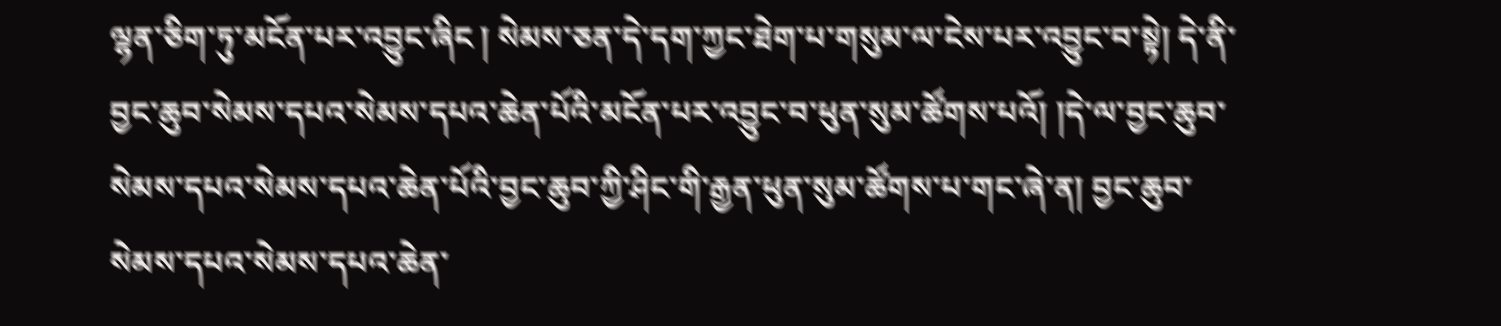ལྷན་ཅིག་ཏུ་མངོན་པར་འབྱུང་ཞིང ། སེམས་ཅན་དེ་དག་ཀྱང་ཐེག་པ་གསུམ་ལ་ངེས་པར་འབྱུང་བ་སྟེ། དེ་ནི་བྱང་ཆུབ་སེམས་དཔའ་སེམས་དཔའ་ཆེན་པོའི་མངོན་པར་འབྱུང་བ་ཕུན་སུམ་ཚོགས་པའོ། །དེ་ལ་བྱང་ཆུབ་སེམས་དཔའ་སེམས་དཔའ་ཆེན་པོའི་བྱང་ཆུབ་ཀྱི་ཤིང་གི་རྒྱན་ཕུན་སུམ་ཚོགས་པ་གང་ཞེ་ན། བྱང་ཆུབ་སེམས་དཔའ་སེམས་དཔའ་ཆེན་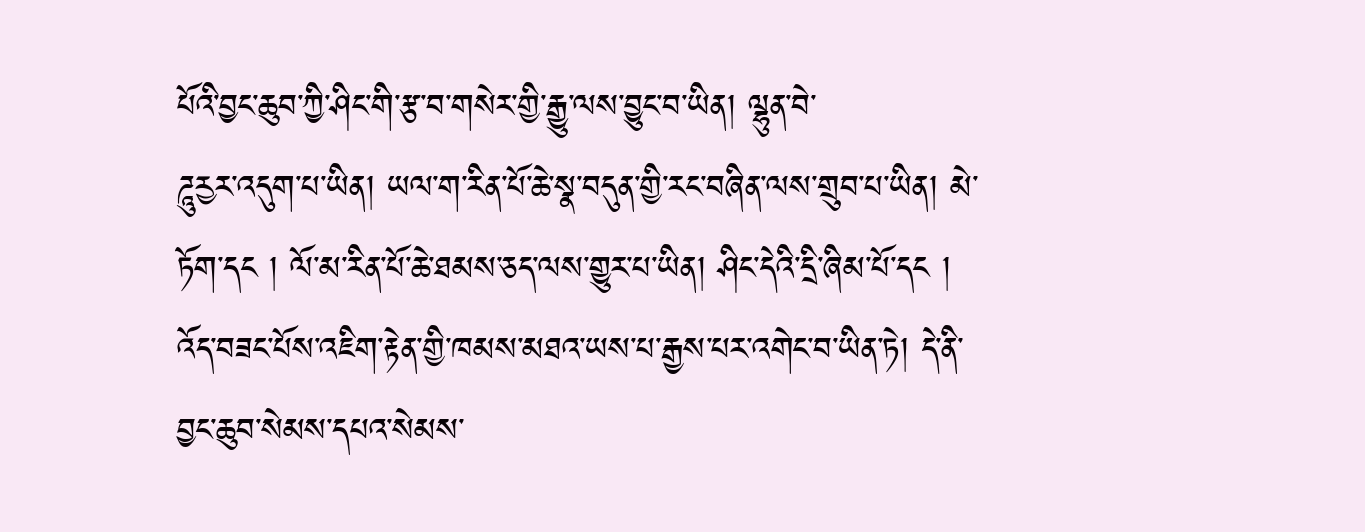པོའི་བྱང་ཆུབ་ཀྱི་ཤིང་གི་རྩ་བ་གསེར་གྱི་རྒྱུ་ལས་བྱུང་བ་ཡིན། ལྷུན་བེ་
ཌཱུརྱར་འདུག་པ་ཡིན། ཡལ་ག་རིན་པོ་ཆེ་སྣ་བདུན་གྱི་རང་བཞིན་ལས་གྲུབ་པ་ཡིན། མེ་ཏོག་དང ། ལོ་མ་རིན་པོ་ཆེ་ཐམས་ཅད་ལས་གྱུར་པ་ཡིན། ཤིང་དེའི་དྲི་ཞིམ་པོ་དང ། འོད་བཟང་པོས་འཇིག་རྟེན་གྱི་ཁམས་མཐའ་ཡས་པ་རྒྱས་པར་འགེང་བ་ཡིན་ཏེ། དེ་ནི་བྱང་ཆུབ་སེམས་དཔའ་སེམས་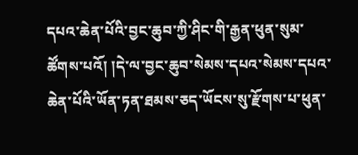དཔའ་ཆེན་པོའི་བྱང་ཆུབ་ཀྱི་ཤིང་གི་རྒྱན་ཕུན་སུམ་ཚོགས་པའོ། །དེ་ལ་བྱང་ཆུབ་སེམས་དཔའ་སེམས་དཔའ་ཆེན་པོའི་ཡོན་ཏན་ཐམས་ཅད་ཡོངས་སུ་རྫོགས་པ་ཕུན་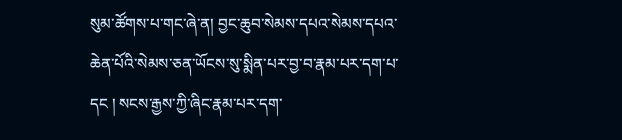སུམ་ཚོགས་པ་གང་ཞེ་ན། བྱང་ཆུབ་སེམས་དཔའ་སེམས་དཔའ་ཆེན་པོའི་སེམས་ཅན་ཡོངས་སུ་སྨིན་པར་བྱ་བ་རྣམ་པར་དག་པ་དང ། སངས་རྒྱས་ཀྱི་ཞིང་རྣམ་པར་དག་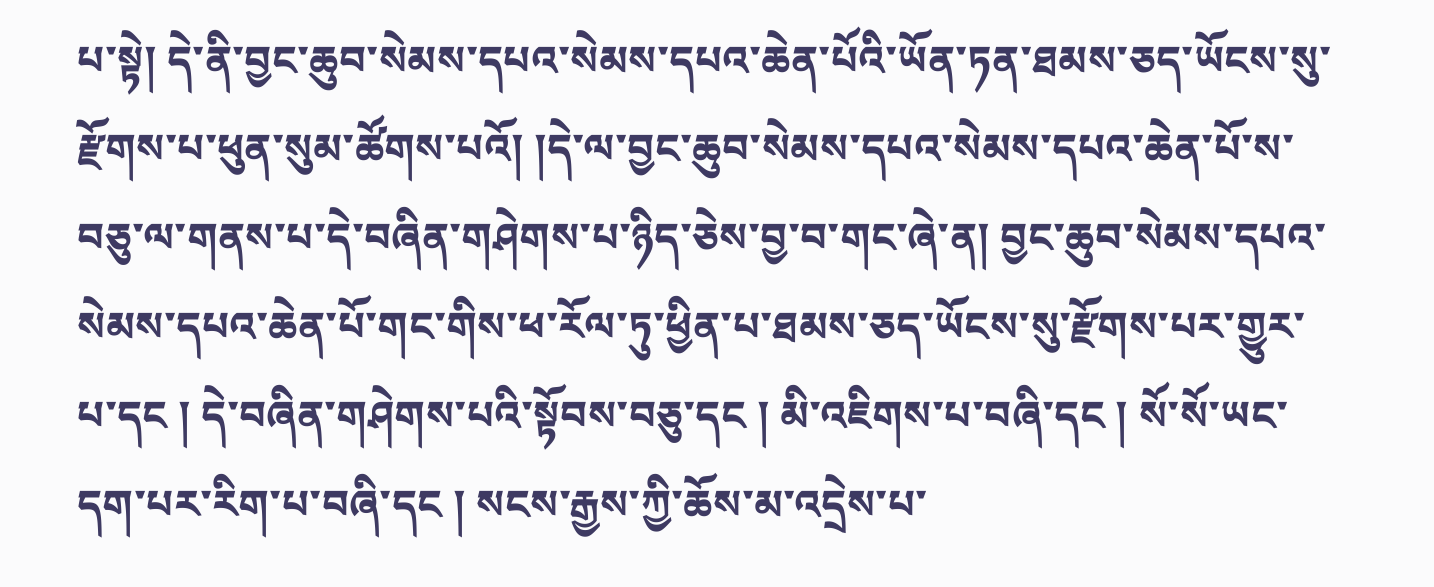པ་སྟེ། དེ་ནི་བྱང་ཆུབ་སེམས་དཔའ་སེམས་དཔའ་ཆེན་པོའི་ཡོན་ཏན་ཐམས་ཅད་ཡོངས་སུ་རྫོགས་པ་ཕུན་སུམ་ཚོགས་པའོ། །དེ་ལ་བྱང་ཆུབ་སེམས་དཔའ་སེམས་དཔའ་ཆེན་པོ་ས་བཅུ་ལ་གནས་པ་དེ་བཞིན་གཤེགས་པ་ཉིད་ཅེས་བྱ་བ་གང་ཞེ་ན། བྱང་ཆུབ་སེམས་དཔའ་སེམས་དཔའ་ཆེན་པོ་གང་གིས་ཕ་རོལ་ཏུ་ཕྱིན་པ་ཐམས་ཅད་ཡོངས་སུ་རྫོགས་པར་གྱུར་པ་དང ། དེ་བཞིན་གཤེགས་པའི་སྟོབས་བཅུ་དང ། མི་འཇིགས་པ་བཞི་དང ། སོ་སོ་ཡང་དག་པར་རིག་པ་བཞི་དང ། སངས་རྒྱས་ཀྱི་ཆོས་མ་འདྲེས་པ་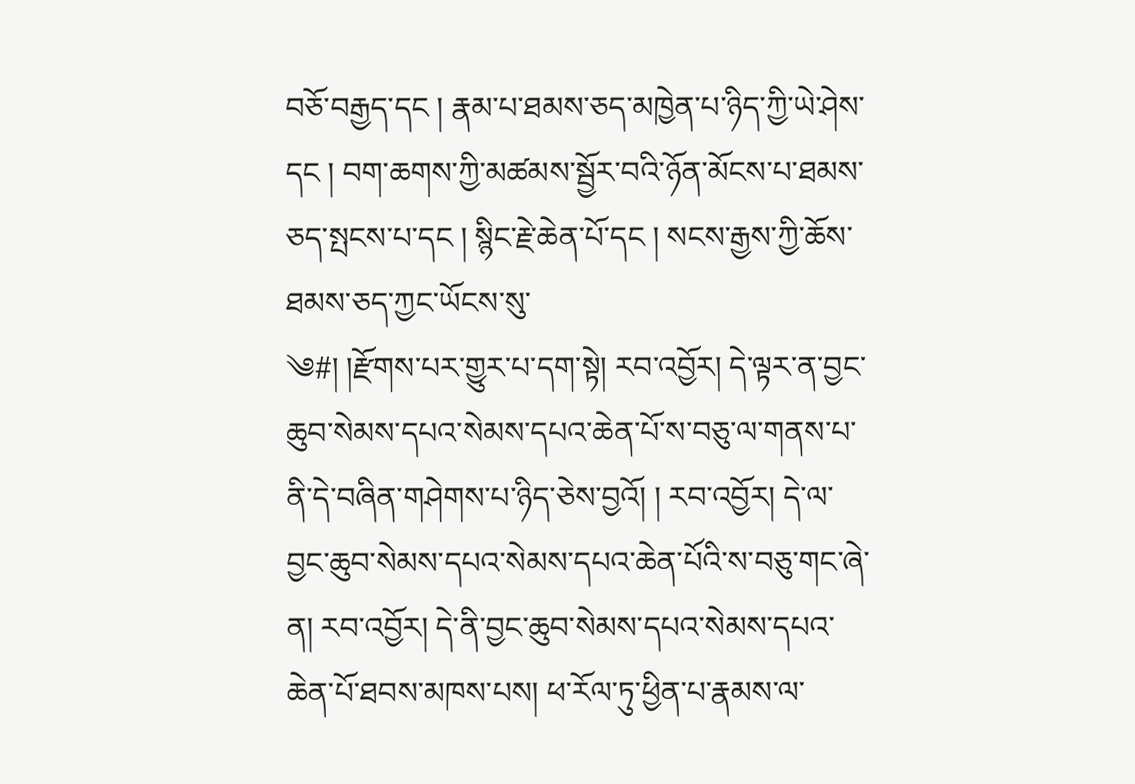བཅོ་བརྒྱད་དང ། རྣམ་པ་ཐམས་ཅད་མཁྱེན་པ་ཉིད་ཀྱི་ཡེ་ཤེས་དང ། བག་ཆགས་ཀྱི་མཚམས་སྦྱོར་བའི་ཉོན་མོངས་པ་ཐམས་ཅད་སྤངས་པ་དང ། སྙིང་རྗེ་ཆེན་པོ་དང ། སངས་རྒྱས་ཀྱི་ཆོས་ཐམས་ཅད་ཀྱང་ཡོངས་སུ་
༄#། །རྫོགས་པར་གྱུར་པ་དག་སྟེ། རབ་འབྱོར། དེ་ལྟར་ན་བྱང་ཆུབ་སེམས་དཔའ་སེམས་དཔའ་ཆེན་པོ་ས་བཅུ་ལ་གནས་པ་ནི་དེ་བཞིན་གཤེགས་པ་ཉིད་ཅེས་བྱའོ། ། རབ་འབྱོར། དེ་ལ་བྱང་ཆུབ་སེམས་དཔའ་སེམས་དཔའ་ཆེན་པོའི་ས་བཅུ་གང་ཞེ་ན། རབ་འབྱོར། དེ་ནི་བྱང་ཆུབ་སེམས་དཔའ་སེམས་དཔའ་ཆེན་པོ་ཐབས་མཁས་པས། ཕ་རོལ་ཏུ་ཕྱིན་པ་རྣམས་ལ་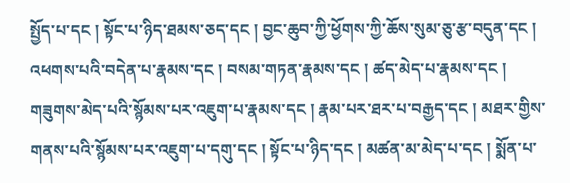སྤྱོད་པ་དང ། སྟོང་པ་ཉིད་ཐམས་ཅད་དང ། བྱང་ཆུབ་ཀྱི་ཕྱོགས་ཀྱི་ཆོས་སུམ་ཅུ་རྩ་བདུན་དང ། འཕགས་པའི་བདེན་པ་རྣམས་དང ། བསམ་གཏན་རྣམས་དང ། ཚད་མེད་པ་རྣམས་དང ། གཟུགས་མེད་པའི་སྙོམས་པར་འཇུག་པ་རྣམས་དང ། རྣམ་པར་ཐར་པ་བརྒྱད་དང ། མཐར་གྱིས་གནས་པའི་སྙོམས་པར་འཇུག་པ་དགུ་དང ། སྟོང་པ་ཉིད་དང ། མཚན་མ་མེད་པ་དང ། སྨོན་པ་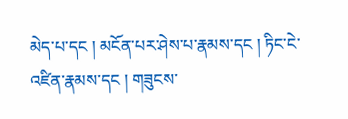མེད་པ་དང ། མངོན་པར་ཤེས་པ་རྣམས་དང ། ཏིང་ངེ་འཛིན་རྣམས་དང ། གཟུངས་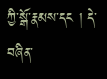ཀྱི་སྒོ་རྣམས་དང ། དེ་བཞིན་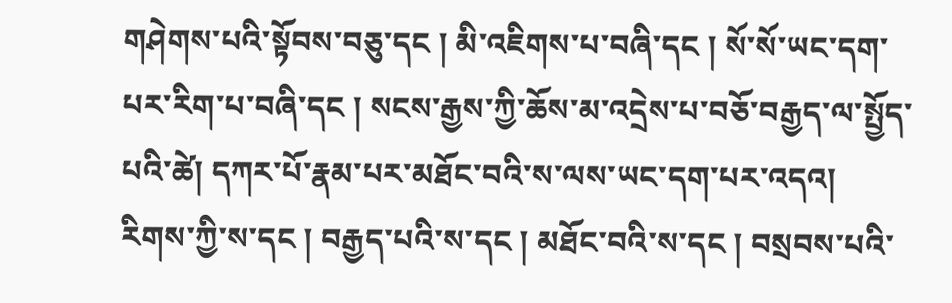གཤེགས་པའི་སྟོབས་བཅུ་དང ། མི་འཇིགས་པ་བཞི་དང ། སོ་སོ་ཡང་དག་པར་རིག་པ་བཞི་དང ། སངས་རྒྱས་ཀྱི་ཆོས་མ་འདྲེས་པ་བཅོ་བརྒྱད་ལ་སྤྱོད་པའི་ཚེ། དཀར་པོ་རྣམ་པར་མཐོང་བའི་ས་ལས་ཡང་དག་པར་འདའ། རིགས་ཀྱི་ས་དང ། བརྒྱད་པའི་ས་དང ། མཐོང་བའི་ས་དང ། བསྲབས་པའི་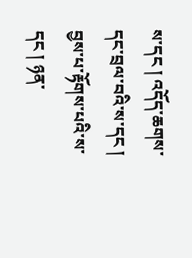ས་དང ། འདོད་ཆགས་དང་བྲལ་བའི་ས་དང ། བྱས་པ་རྟོགས་པའི་ས་དང ། ཉན་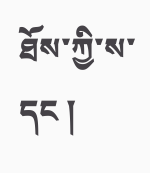ཐོས་ཀྱི་ས་དང །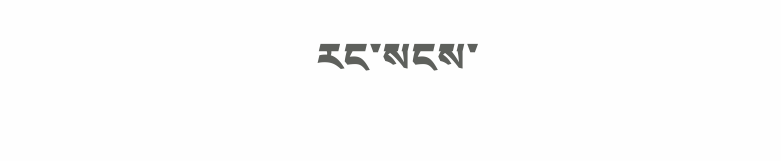རང་སངས་